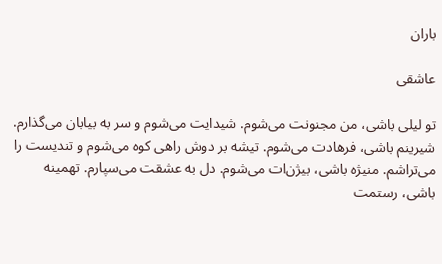باران

عاشقی

تو لیلی باشی، من مجنونت می‌شوم. شیدایت می‌شوم و سر به بیابان می‌گذارم. شیرینم باشی، فرهادت می‌شوم. تیشه بر دوش راهی کوه می‌شوم و تندیست را می‌تراشم. منیژه باشی، بیژن‌ات می‌شوم. دل به عشقت می‌سپارم. تهمینه باشی، رستمت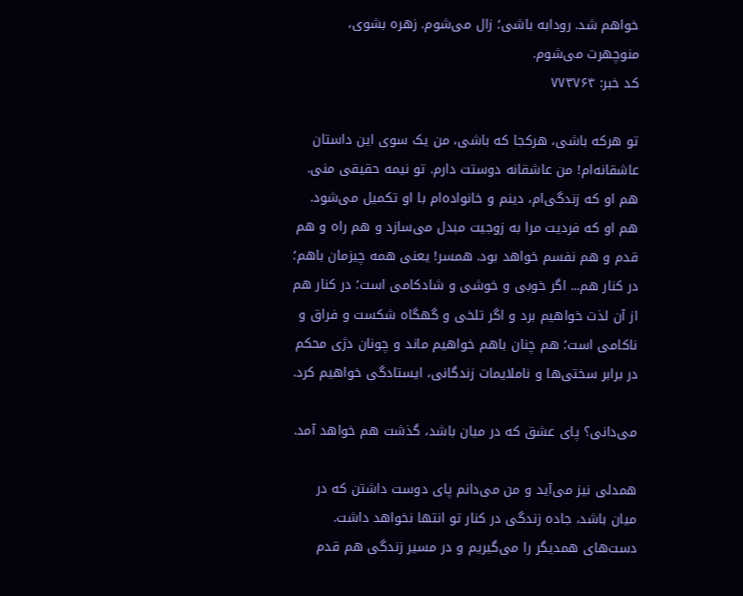خواهم شد. رودابه باشی؛ زال می‌شوم. زهره بشوی، منوچهرت می‌شوم.
کد خبر: ۷۷۳۷۶۴

تو هرکه باشی، هرکجا که باشی، من یک سوی این داستان عاشقانه‌ام! من عاشقانه دوستت دارم. تو نیمه حقیقی منی. هم او که زندگی‌ام، دینم و خانواده‌ام با او تکمیل می‌شود. هم او که فردیت مرا به زوجیت مبدل می‌سازد و هم راه و هم قدم و هم نفسم خواهد بود. همسر! یعنی همه چیزمان باهم؛ در کنار هم... اگر خوبی و خوشی و شادکامی است؛ در کنار هم از آن لذت خواهیم برد و اگر تلخی و گهگاه شکست و فراق و ناکامی ا‌ست؛ هم چنان باهم خواهیم ماند و چونان دژی محکم در برابر سختی‌ها و ناملایمات زندگانی، ایستادگی خواهیم کرد.

می‌دانی؟ پای عشق که در میان باشد، گذشت هم خواهد آمد.

همدلی نیز می‌آید و من می‌دانم پای دوست داشتن که در میان باشد، جاده زندگی در کنار تو انتها نخواهد داشت. دست‌های همدیگر را می‌گیریم و در مسیر زندگی هم قدم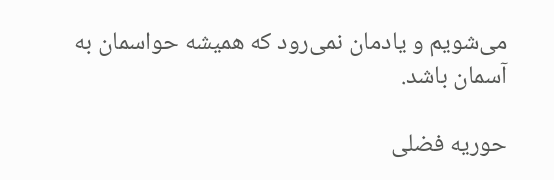می‌شویم و یادمان نمی‌رود که همیشه حواسمان به آسمان باشد.

حوریه فضلی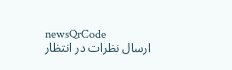newsQrCode
ارسال نظرات در انتظار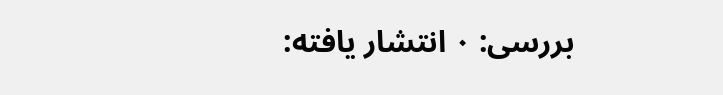بررسی: ۰ انتشار یافته: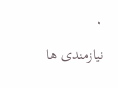۰

نیازمندی ها